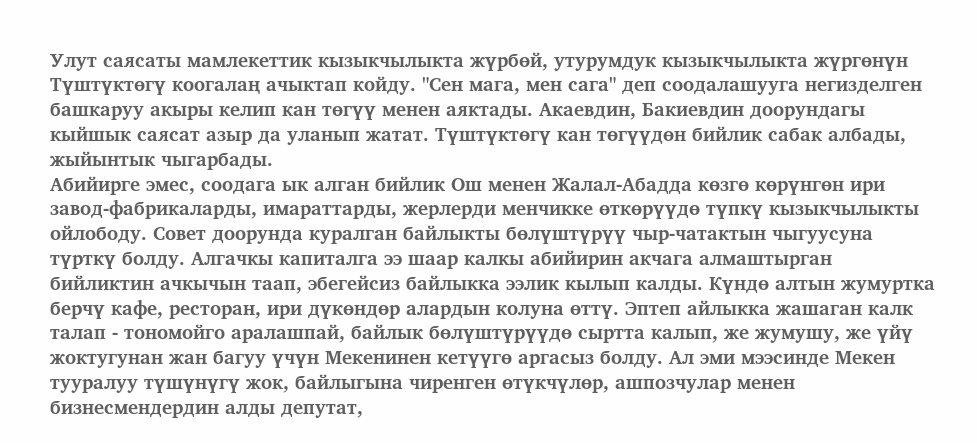Улут саясаты мамлекеттик кызыкчылыкта жүрбөй, утурумдук кызыкчылыкта жүргөнүн Түштүктөгү коогалаң ачыктап койду. "Сен мага, мен сага" деп соодалашууга негизделген башкаруу акыры келип кан төгүү менен аяктады. Акаевдин, Бакиевдин доорундагы кыйшык саясат азыр да уланып жатат. Түштүктөгү кан төгүүдөн бийлик сабак албады, жыйынтык чыгарбады.
Абийирге эмес, соодага ык алган бийлик Ош менен Жалал-Абадда көзгө көрүнгөн ири завод-фабрикаларды, имараттарды, жерлерди менчикке өткөрүүдө түпкү кызыкчылыкты ойлободу. Совет доорунда куралган байлыкты бөлүштүрүү чыр-чатактын чыгуусуна түрткү болду. Алгачкы капиталга ээ шаар калкы абийирин акчага алмаштырган бийликтин ачкычын таап, эбегейсиз байлыкка ээлик кылып калды. Күндө алтын жумуртка берчү кафе, ресторан, ири дүкөндөр алардын колуна өттү. Эптеп айлыкка жашаган калк талап - тономойго аралашпай, байлык бөлүштүрүүдө сыртта калып, же жумушу, же үйү жоктугунан жан багуу үчүн Мекенинен кетүүгө аргасыз болду. Ал эми мээсинде Мекен тууралуу түшүнүгү жок, байлыгына чиренген өтүкчүлөр, ашпозчулар менен бизнесмендердин алды депутат,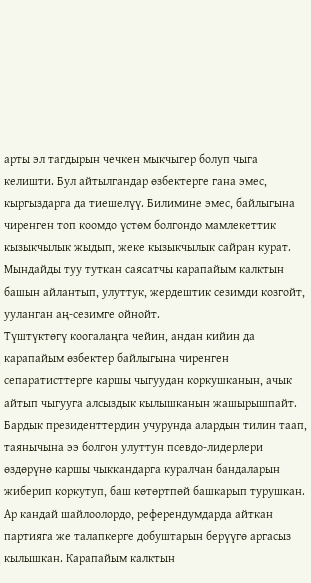арты эл тагдырын чечкен мыкчыгер болуп чыга келишти. Бул айтылгандар өзбектерге гана эмес, кыргыздарга да тиешелүү. Билимине эмес, байлыгына чиренген топ коомдо үстөм болгондо мамлекеттик кызыкчылык жыдып, жеке кызыкчылык сайран курат. Мындайды туу туткан саясатчы карапайым калктын башын айлантып, улуттук, жердештик сезимди козгойт, ууланган аң-сезимге ойнойт.
Түштүктөгү коогалаңга чейин, андан кийин да карапайым өзбектер байлыгына чиренген сепаратисттерге каршы чыгуудан коркушканын, ачык айтып чыгууга алсыздык кылышканын жашырышпайт. Бардык президенттердин учурунда алардын тилин таап, таянычына ээ болгон улуттун псевдо-лидерлери өздөрүнө каршы чыккандарга куралчан бандаларын жиберип коркутуп, баш көтөртпөй башкарып турушкан. Ар кандай шайлоолордо, референдумдарда айткан партияга же талапкерге добуштарын берүүгө аргасыз кылышкан. Карапайым калктын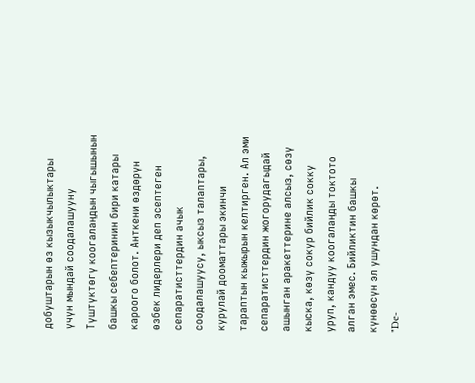добуштарын өз кызыкчылыктары үчүн мындай соодалашууну Түштүктөгү коогалаңдын чыгышынын башкы себептеринин бири катары кароого болот. Анткени өздөрүн өзбек лидерлери деп эсептеген сепаратисттердин ачык соодалашуусу, ыксыз талаптары, курулай дооматтары экинчи тараптын кыжырын келтирген. Ал эми сепаратисттердин жогорудагыдай ашынган аракеттерине алсыз, сөзү кыска, көзү сокур бийлик сокку уруп, кандуу коогалаңды токтото алган эмес. Бийликтин башкы күнөөсүн эл ушундан көрөт.
"De-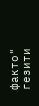факто" гезити